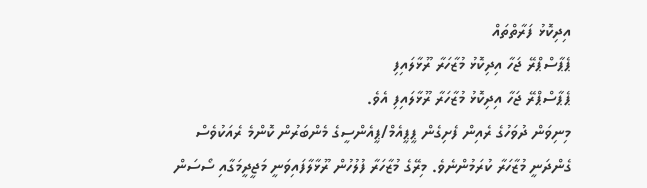އިދިކޮޅު ފަރާތްތައް
ޕެޕާސްޕްރޭ ޖަހާ އިދިކޮޅު މުޒާހަރާ ރޫޅާލައިފި
ޕެޕާސްޕްރޭ ޖަހާ އިދިކޮޅު މުޒާހަރާ ރޫޅާލައިފި އެވެ.
މިނިވަން ދުވަހުގެ ރެއިން ފެށިގެން ޕީޕީއެމް/ޕީއެންސީގެ މެންބަރުން ކޮންމެ ރެއަކުވެސް ގެންދަނީ މުޒާހަރާ ކުރަމުންނެވެ. މިރޭގެ މުޒާހަރާ ފުލުހުން ރޫޅާލާފައިވަނީ މަޖީދީމަގާއި ސޯސަން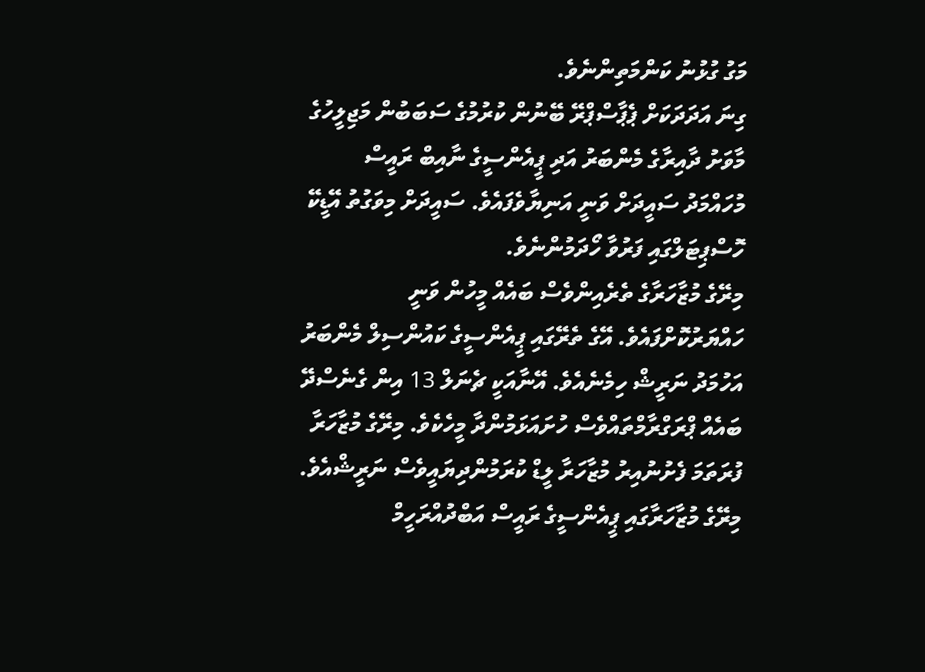މަގު ގުޅުނު ކަންމަތިންނެވެ.
ގިނަ އަދަދަކަށް ޕެޕާސްޕްރޭ ބޭނުން ކުރުމުގެ ސަބަބުން މަޖިލީހުގެ މާވަށު ދާއިރާގެ މެންބަރު އަދި ޕީއެންސީގެ ނާއިބް ރައީސް މުހައްމަދު ސައީދަށް ވަނީ އަނިޔާވެފައެވެ. ސައީދަށް މިވަގުތު އޭޑީކޭ ހޮސްޕިޓަލްގައި ފަރުވާ ހޯދަމުންނެވެ.
މިރޭގެ މުޒާހަރާގެ ތެރެއިންވެސް ބައެއް މީހުން ވަނީ ހައްޔަރުކޮށްފައެވެ. އޭގެ ތެރޭގައި ޕީއެންސީގެ ކައުންސިލް މެންބަރު އަހުމަދު ނަރީޝް ހިމެނެއެވެ. އޭނާއަކީ ޗެނަލް 13 އިން ގެނެސްދޭ ބައެއް ޕްރަގްރާމްތައްވެސް ހުށައަޅަމުންދާ މީހެކެވެ. މިރޭގެ މުޒާހަރާ ފުރަތަމަ ފެށުނުއިރު މުޒާހަރާ ލީޑް ކުރަމުންދިޔައީވެސް ނަރީޝްއެވެ.
މިރޭގެ މުޒާހަރާގައި ޕީއެންސީގެ ރައީސް އަބްދުއްރަހީމް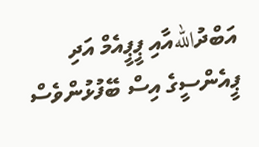އަބްދުاللهއާއި ޕީޕީއެމް އަދި ޕީއެންސީގެ އިސް ބޭފުޅުންވެސް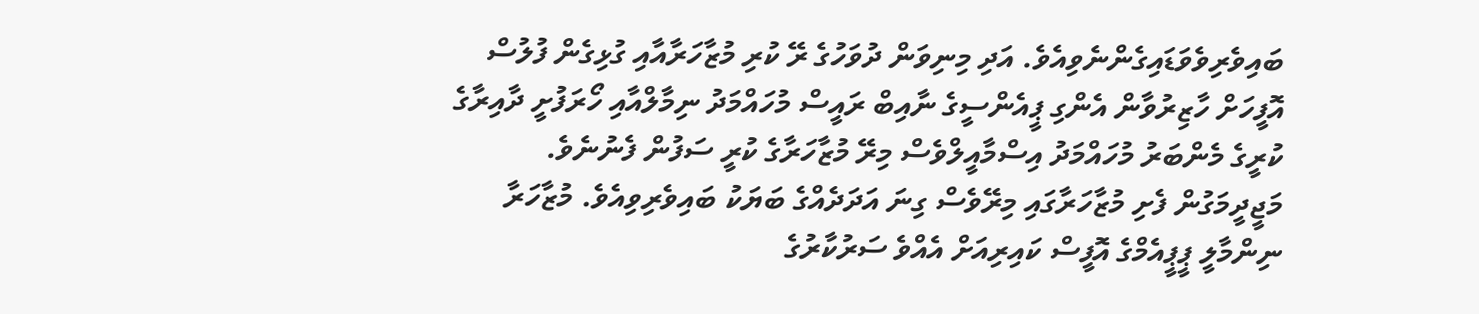ބައިވެރިވެވަޑައިގެންނެވިއެވެ. އަދި މިނިވަން ދުވަހުގެ ރޭ ކުރި މުޒާހަރާއާއި ގުޅިގެން ފުލުސް އޮފީހަށް ހާޒިރުވާން އެންގި ޕީއެންސީގެ ނާއިބް ރައީސް މުހައްމަދު ނިމާލްއާއި ހޯރަފުށީ ދާއިރާގެ ކުރީގެ މެންބަރު މުހައްމަދު އިސްމާއީލްވެސް މިރޭ މުޒާހަރާގެ ކުރީ ސަފުން ފެނުނެވެ.
މަޖީދީމަގުން ފެށި މުޒާހަރާގައި މިރޭވެސް ގިނަ އަދަދެއްގެ ބަޔަކު ބައިވެރިވިއެވެ. މުޒާހަރާ ނިންމާލީ ޕީޕީއެމްގެ އޮފީސް ކައިރިއަށް އެއްވެ ސަރުކާރުގެ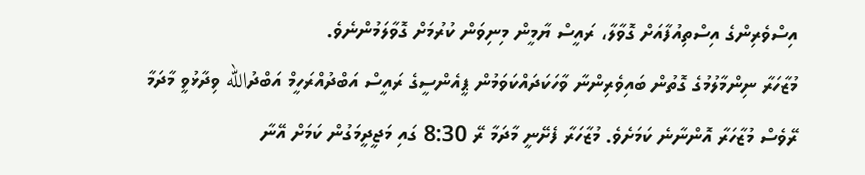އިސްވެރިންގެ އިސްތިއުފާއަށް ގޮވާލާ، ރައީސް ޔާމީން މިނިވަން ކުރުމަށް ގޮވާލަމުންނެވެ.
މުޒާހަރާ ނިންމާލުމުގެ ގޮތުން ބައިވެރިންނާ ވާހަކަދައްކަވަމުން ޕީއެންސީގެ ރައީސް އަބްދުއްރަހީމް އަބްދުالله ވިދާޅުވީ މާދަމާ ރޭވެސް މުޒާހަރާ އޮންނާނެ ކަމަށެވެ. މުޒާހަރާ ފެށޭނީ މާދަމާ ރޭ 8:30 ގައި މަޖީދީމަގުން ކަމަށް އޭނާ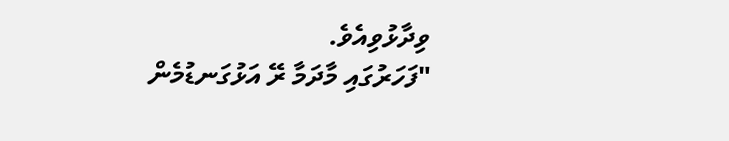ވިދާޅުވިއެވެ.
"ފަހަރުގައި މާދަމާ ރޭ އަޅުގަނޑުމެން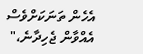އެހެން ތަނަކަށްވެސް އެއްވާން ޖެހިދާނެ،"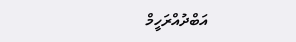އަބްދުއްރަހީމް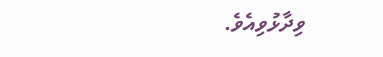ވިދާޅުވިއެވެ.